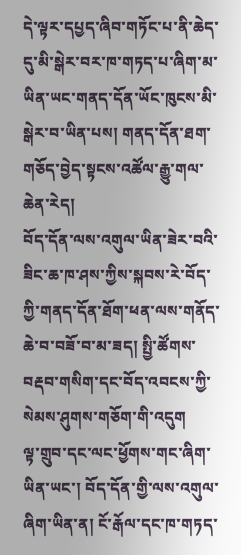དེ་ལྟར་དཔྱད་ཞིབ་གཏོང་པ་ནི་ཆེད་དུ་མི་སྒེར་བར་ཁ་གཏད་པ་ཞིག་མ་ཡིན་ཡང་གནད་དོན་ཡོང་ཁུངས་མི་སྒེར་བ་ཡིན་པས། གནད་དོན་ཐག་གཅོད་བྱེད་སྟངས་འཚོལ་རྒྱུ་གལ་ཆེན་རེད།
བོད་དོན་ལས་འགུལ་ཡིན་ཟེར་བའི་ཟིང་ཆ་ཁ་ཤས་ཀྱིས་སྐབས་རེ་བོད་ཀྱི་གནད་དོན་ཐོག་ཕན་ལས་གནོད་ཆེ་བ་བཟོ་བ་མ་ཟད། སྤྱི་ཚོགས་བརྡབ་གསིག་དང་བོད་འབངས་ཀྱི་སེམས་ཤུགས་གཅོག་གི་འདུག
ལྟ་གྲུབ་དང་ལང་ཕྱོགས་གང་ཞིག་ཡིན་ཡང་། བོད་དོན་གྱི་ལས་འགུལ་ཞིག་ཡིན་ན། ངོ་རྒོལ་དང་ཁ་གཏད་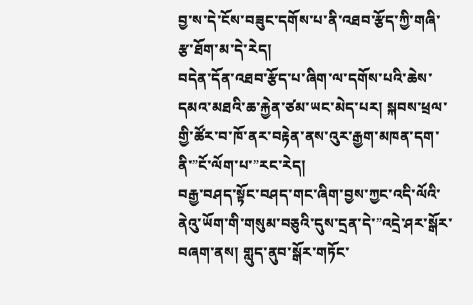བྱ་ས་དེ་ངོས་བཟུང་དགོས་པ་ནི་འཐབ་རྩོད་ཀྱི་གཞི་རྩ་ཐོག་མ་དེ་རེད།
བདེན་དོན་འཐབ་རྩོད་པ་ཞིག་ལ་དགོས་པའི་ཆེས་དམའ་མཐའི་ཆ་རྐྱེན་ཙམ་ཡང་མེད་པར། སྐབས་ཕྲལ་གྱི་ཚོར་བ་ཁོ་ནར་བརྟེན་ནས་འུར་རྒྱག་མཁན་དག་ནི་”ངོ་ལོག་པ་”རང་རེད།
བརྒྱ་བཤད་སྟོང་བཤད་གང་ཞིག་བྱས་ཀྱང་འདི་ལོའི་ནེའུ་ཡོག་གི་གསུམ་བཅུའི་དུས་དྲན་དེ་”འདྲེ་ཤར་སྒོར་བཞག་ནས། གླུད་ནུབ་སྒོར་གཏོང་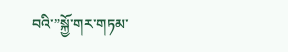བའི་”སྐྱོ་གར་གཏམ་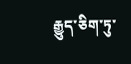རྒྱུད་ཅིག་ཏུ་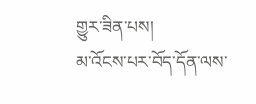གྱུར་ཟིན་པས།
མ་འོངས་པར་བོད་དོན་ལས་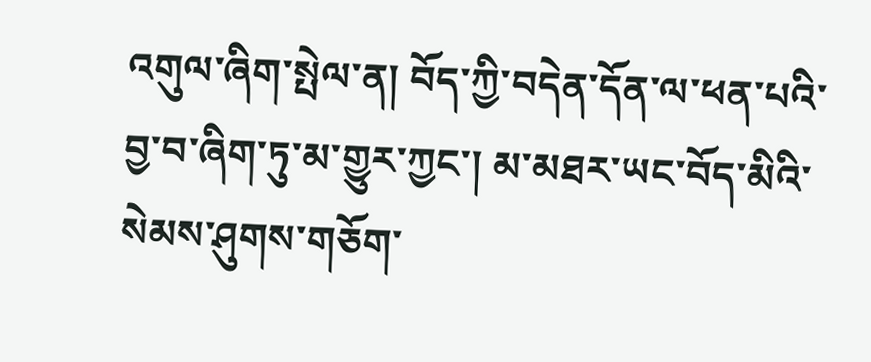འགུལ་ཞིག་སྤེལ་ན། བོད་ཀྱི་བདེན་དོན་ལ་ཕན་པའི་བྱ་བ་ཞིག་ཏུ་མ་གྱུར་ཀྱང་། མ་མཐར་ཡང་བོད་མིའི་སེམས་ཤུགས་གཅོག་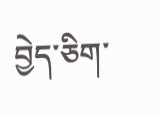བྱེད་ཅིག་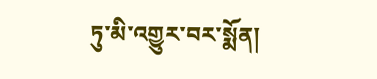ཏུ་མི་འགྱུར་བར་སྨོན།